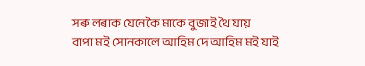সৰু লৰাক যেনেকৈ মাকে বুজাই থৈ যায়
বাপা মই সোনকালে আহিম দে আহিম মই যাই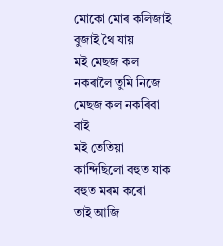মোকো মোৰ কলিজাই বুজাই থৈ যায়
মই মেছজ কল নকৰালৈ তুমি নিজে মেছজ কল নকৰিবা বাই
মই তেতিয়া কান্দিছিলো বহুত যাক বহুত মৰম কৰো
তাই আজি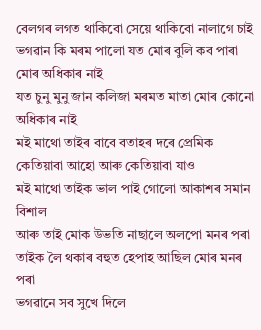বেলগৰ লগত থাকিবো সেয়ে থাকিবো নালাগে চাই
ভগৱান কি মৰম পালো যত মোৰ বুলি কব পাৰা মোৰ অধিকাৰ নাই
যত চুনু মুনু জান কলিজা মৰমত মাতা মোৰ কোনো অধিকাৰ নাই
মই মাথো তাইৰ বাবে বতাহৰ দৰে প্ৰেমিক কেতিয়াবা আহো আৰু কেতিয়াবা যাও
মই মাথো তাইক ভাল পাই গোলো আকাশৰ সমান বিশাল
আৰু তাই মোক উভতি নাছালে অলপো মনৰ পৰা
তাইক লৈ থকাৰ বহুত হেপাহ আছিল মোৰ মনৰ পৰা
ভগৱানে সব সুখে দিলে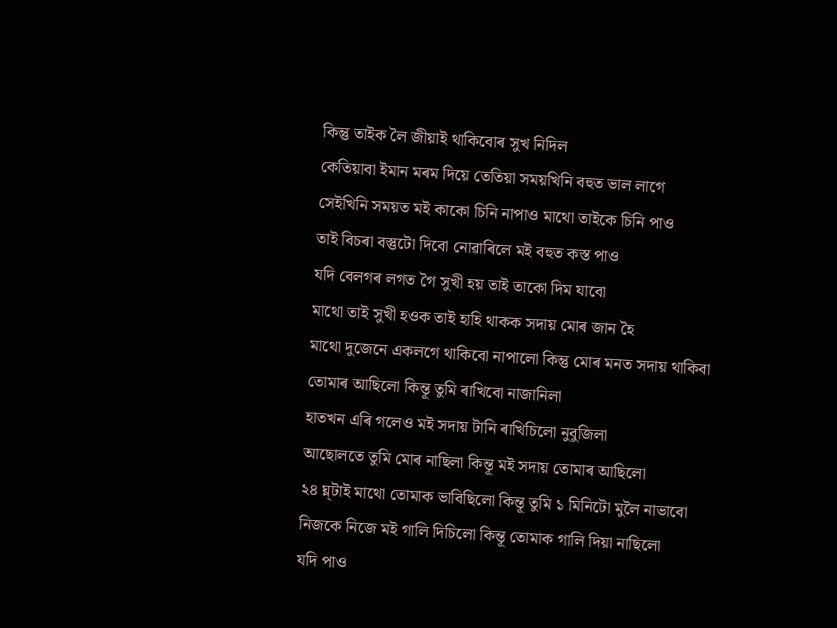কিন্তু তাইক লৈ জীয়াই থাকিবোৰ সুখ নিদিল
কেতিয়াবা ইমান মৰম দিয়ে তেতিয়া সময়খিনি বহুত ভাল লাগে
সেইখিনি সময়ত মই কাকো চিনি নাপাও মাথো তাইকে চিনি পাও
তাই বিচৰা বস্তুটো দিবো নোৱাৰিলে মই বহুত কস্ত পাও
যদি বেলগৰ লগত গৈ সুখী হয় তাই তাকো দিম যাবো
মাথো তাই সুখী হওক তাই হাহি থাকক সদায় মোৰ জান হৈ
মাথো দুজেনে একলগে থাকিবো নাপালো কিন্তু মোৰ মনত সদায় থাকিবা
তোমাৰ আছিলো কিন্তূ তুমি ৰাখিবো নাজানিলা
হাতখন এৰি গলেও মই সদায় টানি ৰাখিচিলো নুবুজিলা
আছোলতে তুমি মোৰ নাছিলা কিন্তূ মই সদায় তোমাৰ আছিলো
২৪ ঘ্ন্টাই মাথো তোমাক ভাবিছিলো কিন্তূ তুমি ১ মিনিটো মুলৈ নাভাবো
নিজকে নিজে মই গালি দিচিলো কিন্তূ তোমাক গালি দিয়া নাছিলো
যদি পাও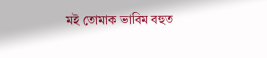মই তোমাক ভাবিম বহুত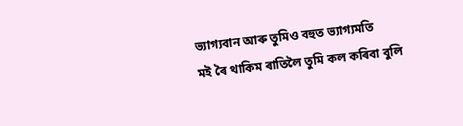ভ্যাগ্যবান আৰু তুমিও বহুত ভ্যাগ্যমতি
মই ৰৈ থাকিম ৰাতিলৈ তুমি কল কৰিবা বুলি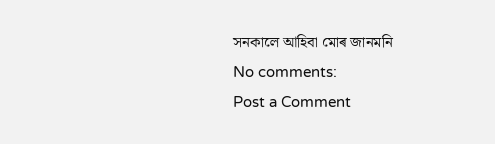সনকালে আহিবা মোৰ জানমনি
No comments:
Post a Comment